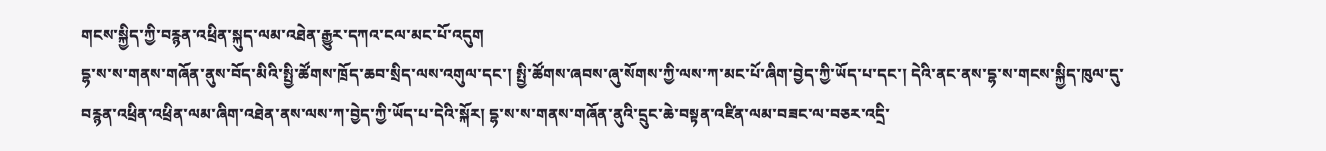གངས་སྐྱིད་ཀྱི་བརྙན་འཕྲིན་སྐུད་ལམ་འཐེན་རྒྱུར་དཀའ་ངལ་མང་པོ་འདུག
དྷ་ས་ས་གནས་གཞོན་ནུས་བོད་མིའི་སྤྱི་ཚོགས་ཁྲོད་ཆབ་སྲིད་ལས་འགུལ་དང་། སྤྱི་ཚོགས་ཞབས་ཞུ་སོགས་ཀྱི་ལས་ཀ་མང་པོ་ཞིག་བྱེད་ཀྱི་ཡོད་པ་དང་། དེའི་ནང་ནས་དྷ་ས་གངས་སྐྱིད་ཁུལ་དུ་བརྙན་འཕྲིན་འཕྲིན་ལམ་ཞིག་འཐེན་ནས་ལས་ཀ་བྱེད་ཀྱི་ཡོད་པ་དེའི་སྐོར། དྷ་ས་ས་གནས་གཞོན་ནུའི་དྲུང་ཆེ་བསྟན་འཛིན་ལམ་བཟང་ལ་བཅར་འདྲི་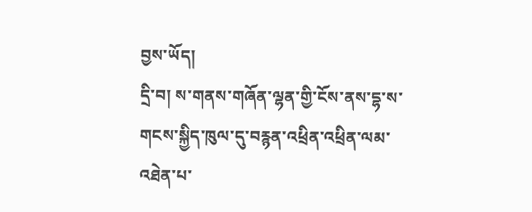བྱས་ཡོད།
དྲི་བ། ས་གནས་གཞོན་ལྷན་གྱི་ངོས་ནས་དྷ་ས་གངས་སྐྱིད་ཁུལ་དུ་བརྙན་འཕྲིན་འཕྲིན་ལམ་འཐེན་པ་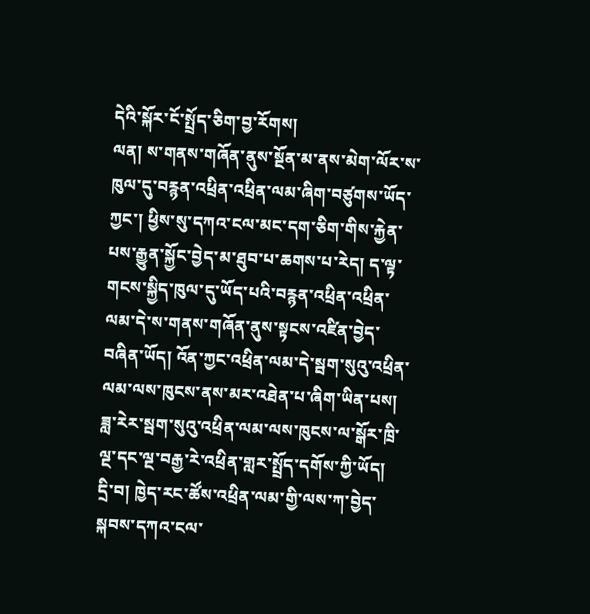དེའི་སྐོར་ངོ་སྤྲོད་ཅིག་བྱ་རོགས།
ལན། ས་གནས་གཞོན་ནུས་སྔོན་མ་ནས་མེག་ལོར་ས་ཁུལ་དུ་བརྙན་འཕྲིན་འཕྲིན་ལམ་ཞིག་བཙུགས་ཡོད་ཀྱང་། ཕྱིས་སུ་དཀའ་ངལ་མང་དག་ཅིག་གིས་རྐྱེན་པས་རྒྱུན་སྐྱོང་བྱེད་མ་ཐུབ་པ་ཆགས་པ་རེད། ད་ལྟ་གངས་སྐྱིད་ཁུལ་དུ་ཡོད་པའི་བརྙན་འཕྲིན་འཕྲིན་ལམ་དེ་ས་གནས་གཞོན་ནུས་སྟངས་འཛིན་བྱེད་བཞིན་ཡོད། འོན་ཀྱང་འཕྲིན་ལམ་དེ་སྦག་སུའུ་འཕྲིན་ལམ་ལས་ཁུངས་ནས་མར་འཐེན་པ་ཞིག་ཡིན་པས། ཟླ་རེར་སྦག་སུའུ་འཕྲིན་ལམ་ལས་ཁུངས་ལ་སྒོར་ཁྲི་ལྔ་དང་ལྔ་བརྒྱ་རེ་འཕྲིན་གླར་སྤྲོད་དགོས་ཀྱི་ཡོད།
དྲི་བ། ཁྱེད་རང་ཚོས་འཕྲིན་ལམ་གྱི་ལས་ཀ་བྱེད་སྐབས་དཀའ་ངལ་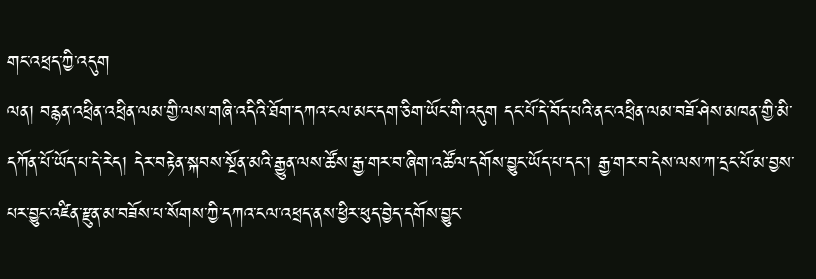གང་འཕྲད་ཀྱི་འདུག
ལན། བརྙན་འཕྲིན་འཕྲིན་ལམ་གྱི་ལས་གཞི་འདིའི་ཐོག་དཀའ་ངལ་མང་དག་ཅིག་ཡོང་གི་འདུག དང་པོ་དེ་བོད་པའི་ནང་འཕྲིན་ལམ་བཟོ་ཤེས་མཁན་གྱི་མི་དཀོན་པོ་ཡོད་པ་དེ་རེད། དེར་བརྟེན་སྐབས་སྔོན་མའི་རྒྱུན་ལས་ཚོས་རྒྱ་གར་བ་ཞིག་འཚོལ་དགོས་བྱུང་ཡོད་པ་དང་། རྒྱ་གར་བ་དེས་ལས་ཀ་དྲང་པོ་མ་བྱས་པར་བྱུང་འཛིན་རྫུན་མ་བཟོས་པ་སོགས་ཀྱི་དཀའ་ངལ་འཕྲད་ནས་ཕྱིར་ཕུད་བྱེད་དགོས་བྱུང་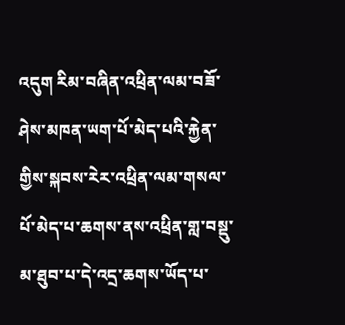འདུག རིམ་བཞིན་འཕྲིན་ལམ་བཟོ་ཤེས་མཁན་ཡག་པོ་མེད་པའི་རྐྱེན་གྱིས་སྐབས་རེར་འཕྲིན་ལམ་གསལ་པོ་མེད་པ་ཆགས་ནས་འཕྲིན་གླ་བསྡུ་མ་ཐུབ་པ་དེ་འདྲ་ཆགས་ཡོད་པ་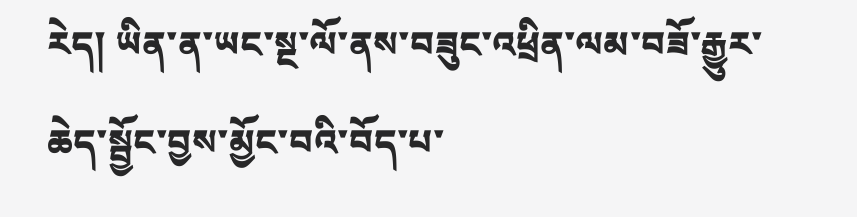རེད། ཡིན་ན་ཡང་སྔ་ལོ་ནས་བཟུང་འཕྲིན་ལམ་བཟོ་རྒྱུར་ཆེད་སྦྱོང་བྱས་མྱོང་བའི་བོད་པ་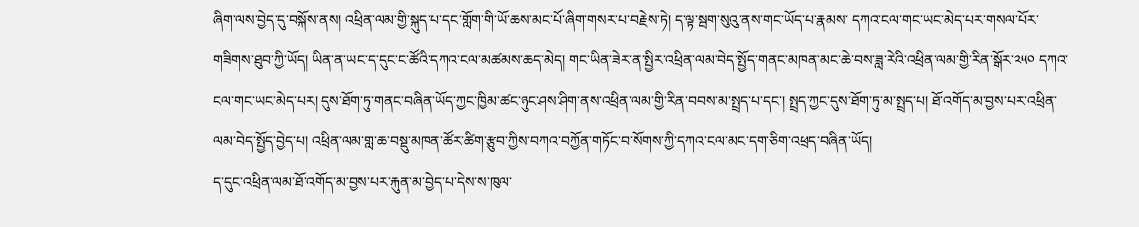ཞིག་ལས་བྱེད་དུ་བསྐོས་ནས། འཕྲིན་ལམ་གྱི་སྐུད་པ་དང་གློག་གི་ཡོ་ཆས་མང་པོ་ཞིག་གསར་པ་བརྗེས་ཏེ། ད་ལྟ་སྦག་སུའུ་ནས་གང་ཡོད་པ་རྣམས་ དཀའ་ངལ་གང་ཡང་མེད་པར་གསལ་པོར་གཟིགས་ཐུབ་ཀྱི་ཡོད། ཡིན་ན་ཡང་ད་དུང་ང་ཚོའི་དཀའ་ངལ་མཚམས་ཆད་མེད། གང་ཡིན་ཟེར་ན་སྤྱིར་འཕྲིན་ལམ་བེད་སྤྱོད་གནང་མཁན་མང་ཆེ་བས་ཟླ་རེའི་འཕྲིན་ལམ་གྱི་རིན་སྒོར་༢༥༠ དཀའ་ངལ་གང་ཡང་མེད་པར། དུས་ཐོག་ཏུ་གནང་བཞིན་ཡོད་ཀྱང་ཁྱིམ་ཚང་ཉུང་ཤས་ཤིག་ནས་འཕྲིན་ལམ་གྱི་རིན་བབས་མ་སྤྲད་པ་དང་། སྤྲད་ཀྱང་དུས་ཐོག་ཏུ་མ་སྤྲད་པ། ཐོ་འགོད་མ་བྱས་པར་འཕྲིན་ལམ་བེད་སྤྱོད་བྱེད་པ། འཕྲིན་ལམ་གླ་ཆ་བསྡུ་མཁན་ཚོར་ཚིག་རྩུབ་ཀྱིས་བཀའ་བཀྱོན་གཏོང་བ་སོགས་ཀྱི་དཀའ་ངལ་མང་དག་ཅིག་འཕྲད་བཞིན་ཡོད།
ད་དུང་འཕྲིན་ལམ་ཐོ་འགོད་མ་བྱས་པར་རྐུན་མ་བྱེད་པ་དེས་ས་ཁུལ་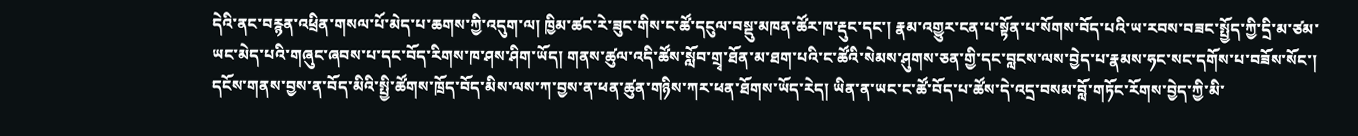དེའི་ནང་བརྙན་འཕྲིན་གསལ་པོ་མེད་པ་ཆགས་ཀྱི་འདུག་ལ། ཁྱིམ་ཚང་རེ་ཟུང་གིས་ང་ཚོ་དངུལ་བསྡུ་མཁན་ཚོར་ཁ་རྡུང་དང་། རྣམ་འགྱུར་ངན་པ་སྟོན་པ་སོགས་བོད་པའི་ཡ་རབས་བཟང་སྤྱོད་ཀྱི་དྲི་མ་ཙམ་ཡང་མེད་པའི་གཞུང་ཞབས་པ་དང་བོད་རིགས་ཁ་ཤས་ཤིག་ཡོད། གནས་ཚུལ་འདི་ཚོས་སློབ་གྲྭ་ཐོན་མ་ཐག་པའི་ང་ཚོའི་སེམས་ཤུགས་ཅན་གྱི་དང་བླངས་ལས་བྱེད་པ་རྣམས་ཧང་སང་དགོས་པ་བཟོས་སོང་། དངོས་གནས་བྱས་ན་བོད་མིའི་སྤྱི་ཚོགས་ཁྲོད་བོད་མིས་ལས་ཀ་བྱས་ན་ཕན་ཚུན་གཉིས་ཀར་ཕན་ཐོགས་ཡོད་རེད། ཡིན་ན་ཡང་ང་ཚོ་བོད་པ་ཚོས་དེ་འདྲ་བསམ་བློ་གཏོང་རོགས་བྱེད་ཀྱི་མི་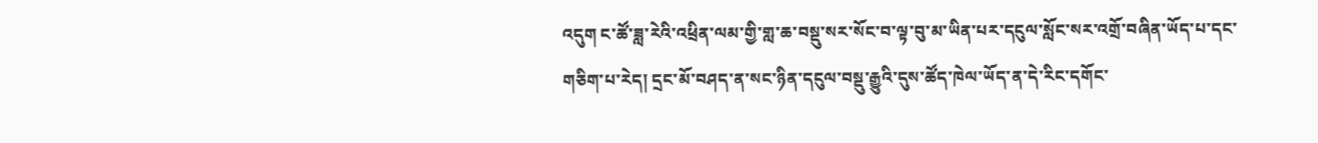འདུག ང་ཚོ་ཟླ་རེའི་འཕྲིན་ལམ་གྱི་གླ་ཆ་བསྡུ་སར་སོང་བ་ལྟ་བུ་མ་ཡིན་པར་དངུལ་སློང་སར་འགྲོ་བཞིན་ཡོད་པ་དང་གཅིག་པ་རེད། དྲང་མོ་བཤད་ན་སང་ཉིན་དངུལ་བསྡུ་རྒྱུའི་དུས་ཚོད་ཁེལ་ཡོད་ན་དེ་རིང་དགོང་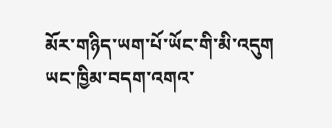མོར་གཉིད་ཡག་པོ་ཡོང་གི་མི་འདུག ཡང་ཁྱིམ་བདག་འགའ་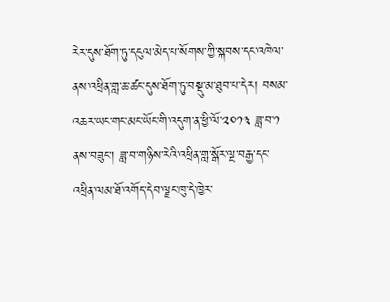རེར་དུས་ཐོག་ཏུ་དངུལ་མེད་པ་སོགས་ཀྱི་སྐབས་དང་འཁེལ་ནས་འཕྲིན་གླ་ཆ་ཚང་དུས་ཐོག་ཏུ་བསྡུ་མ་ཐུབ་པ་དེར། བསམ་འཆར་ཡང་གང་མང་ཡོང་གི་འདུག་ན་ཕྱི་ལོ་༢༠༡༣ ཟླ་བ་༡ ནས་བཟུང་། ཟླ་བ་གཉིས་རེའི་འཕྲིན་གླ་སྒོར་ལྔ་བརྒྱ་དང་འཕྲིན་ལམ་ཐོ་འགོད་དེབ་ལྗང་ཁུ་དེ་ཁྱེར་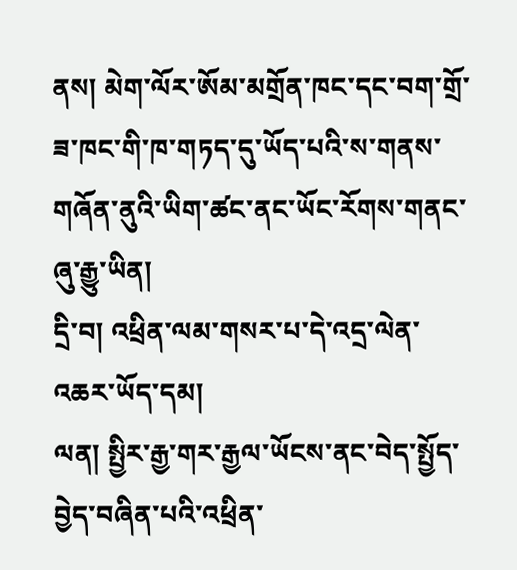ནས། མེག་ལོར་ཨོམ་མགྲོན་ཁང་དང་བག་གྲོ་ཟ་ཁང་གི་ཁ་གཏད་དུ་ཡོད་པའི་ས་གནས་གཞོན་ནུའི་ཡིག་ཚང་ནང་ཡོང་རོགས་གནང་ཞུ་རྒྱུ་ཡིན།
དྲི་བ། འཕྲིན་ལམ་གསར་པ་དེ་འདྲ་ལེན་འཆར་ཡོད་དམ།
ལན། སྤྱིར་རྒྱ་གར་རྒྱལ་ཡོངས་ནང་བེད་སྤྱོད་བྱེད་བཞིན་པའི་འཕྲིན་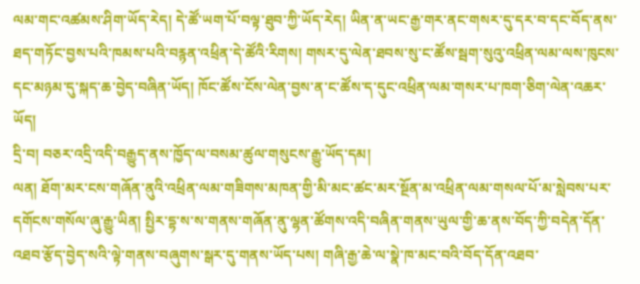ལམ་གང་འཚམས་ཤིག་ཡོད་རེད། དེ་ཚོ་ཡག་པོ་བལྟ་ཐུབ་ཀྱི་ཡོད་རེད། ཡིན་ན་ཡང་རྒྱ་གར་ནང་གསར་དུ་དར་བ་དང་བོད་ནས་ཐད་གཏོང་བྱས་པའི་ཁམས་པའི་བརྙན་འཕྲིན་དེ་ཚོའི་རིགས། གསར་དུ་ལེན་ཐབས་སུ་ང་ཚོས་སྦག་སུའུ་འཕྲིན་ལམ་ལས་ཁུངས་དང་མཉམ་དུ་སྐད་ཆ་བྱེད་བཞིན་ཡོད། ཁོང་ཚོས་ངོས་ལེན་བྱས་ན་ང་ཚོས་ད་དུང་འཕྲིན་ལམ་གསར་པ་ཁག་ཅིག་ལེན་འཆར་ཡོད།
དྲི་བ། བཅར་འདྲི་འདི་བརྒྱུད་ནས་ཁྱོད་ལ་བསམ་ཚུལ་གསུངས་རྒྱུ་ཡོད་དམ།
ལན། ཐོག་མར་ངས་གཞོན་ནུའི་འཕྲིན་ལམ་གཟིགས་མཁན་གྱི་མི་མང་ཚང་མར་སྔོན་མ་འཕྲིན་ལམ་གསལ་པོ་མ་སླེབས་པར་དགོངས་གསོལ་ཞུ་རྒྱུ་ཡིན། སྤྱིར་དྷ་ས་ས་གནས་གཞོན་ནུ་ལྷན་ཚོགས་འདི་བཞིན་གནས་ཡུལ་གྱི་ཆ་ནས་བོད་ཀྱི་བདེན་དོན་འཐབ་རྩོད་བྱེད་སའི་ལྟེ་གནས་བཞུགས་སྒར་དུ་གནས་ཡོད་པས། གཞི་རྒྱ་ཆེ་ལ་སྣེ་ཁ་མང་བའི་བོད་དོན་འཐབ་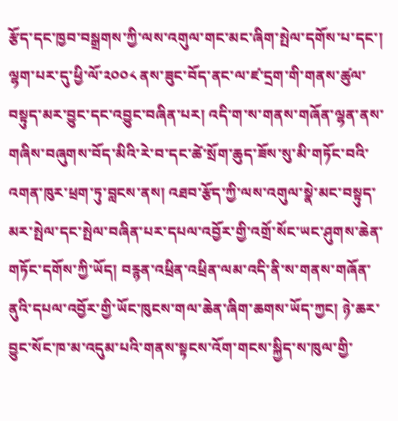རྩོད་དང་ཁྱབ་བསྒྲགས་ཀྱི་ལས་འགུལ་གང་མང་ཞིག་སྤེལ་དགོས་པ་དང་། ལྷག་པར་དུ་ཕྱི་ལོ་༢༠༠༨ ནས་ཟུང་བོད་ནང་ལ་ཛ་དྲག་གི་གནས་ཚུལ་བསྟུད་མར་བྱུང་དང་འབྱུང་བཞིན་པར། འདི་ག་ས་གནས་གཞོན་ལྷན་ནས་གཞིས་བཞུགས་བོད་མིའི་རེ་བ་དང་ཚེ་སྲོག་ཆུད་ཟོས་སུ་མི་གཏོང་བའི་འགན་ཁུར་ཕྲག་ཏུ་བླངས་ནས། འཐབ་རྩོད་ཀྱི་ལས་འགུལ་སྣེ་མང་བསྟུད་མར་སྤེལ་དང་སྤེལ་བཞིན་པར་དཔལ་འབྱོར་གྱི་འགྲོ་སོང་ཡང་ཤུགས་ཆེན་གཏོང་དགོས་ཀྱི་ཡོད། བརྙན་འཕྲིན་འཕྲིན་ལམ་འདི་ནི་ས་གནས་གཞོན་ནུའི་དཔལ་འབྱོར་གྱི་ཡོང་ཁུངས་གལ་ཆེན་ཞིག་ཆགས་ཡོད་ཀྱང། ཉེ་ཆར་བྱུང་སོང་ཁ་མ་འདུམ་པའི་གནས་སྟངས་འོག་གངས་སྐྱིད་ས་ཁུལ་གྱི་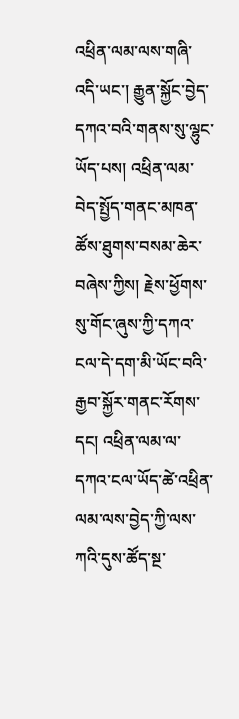འཕྲིན་ལམ་ལས་གཞི་འདི་ཡང་། རྒྱུན་སྐྱོང་བྱེད་དཀའ་བའི་གནས་སུ་ལྷུང་ཡོད་པས། འཕྲིན་ལམ་བེད་སྤྱོད་གནང་མཁན་ཚོས་ཐུགས་བསམ་ཆེར་བཞེས་ཀྱིས། རྗེས་ཕྱོགས་སུ་གོང་ཞུས་ཀྱི་དཀའ་ངལ་དེ་དག་མི་ཡོང་བའི་རྒྱབ་སྐྱོར་གནང་རོགས་དང། འཕྲིན་ལམ་ལ་དཀའ་ངལ་ཡོད་ཚེ་འཕྲིན་ལམ་ལས་བྱེད་ཀྱི་ལས་ཀའི་དུས་ཚོད་སྔ་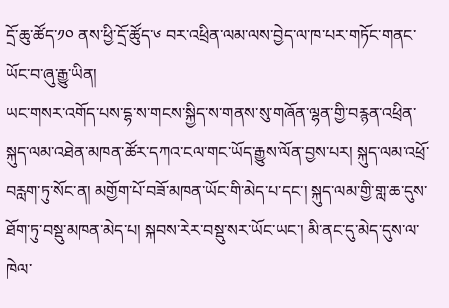དྲོ་ཆུ་ཚོད་༡༠ ནས་ཕྱི་དྲོ་ཚོུད་༦ བར་འཕྲིན་ལམ་ལས་བྱེད་ལ་ཁ་པར་གཏོང་གནང་ཡོང་བ་ཞུ་རྒྱུ་ཡིན།
ཡང་གསར་འགོད་པས་དྷ་ས་གངས་སྐྱིད་ས་གནས་སུ་གཞོན་ལྷན་གྱི་བརྙན་འཕྲིན་སྐུད་ལམ་འཐེན་མཁན་ཚོར་དཀའ་ངལ་གང་ཡོད་རྒྱུས་ལོན་བྱས་པར། སྐུད་ལམ་འཕྲོ་བརླག་ཏུ་སོང་ན། མགྱོག་པོ་བཟོ་མཁན་ཡོང་གི་མེད་པ་དང་། སྐུད་ལམ་གྱི་གླ་ཆ་དུས་ཐོག་ཏུ་བསྡུ་མཁན་མེད་པ། སྐབས་རེར་བསྡུ་སར་ཡོང་ཡང་། མི་ནང་དུ་མེད་དུས་ལ་ཁེལ་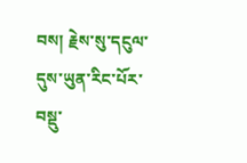བས། རྗེས་སུ་དངུལ་དུས་ཡུན་རིང་པོར་བསྡུ་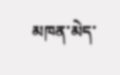མཁན་མེད་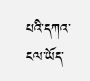པའི་དཀའ་ངལ་ཡོད་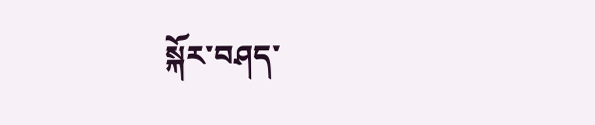སྐོར་བཤད་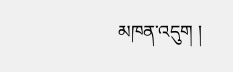མཁན་འདུག །